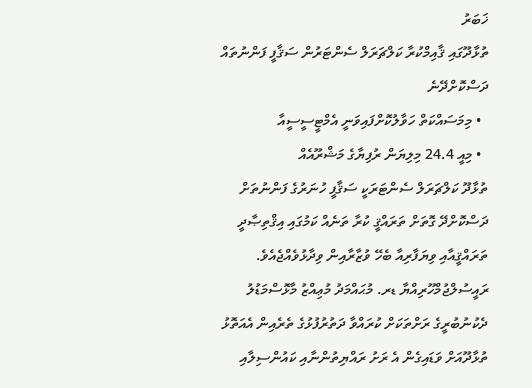ޚަބަރު
ތުޅާދޫގައި ޤާއިމްކުރާ ކަލްޗަރަލް ސެންޓަރުން ސަޤާފީ ފަންނުތައް ދަސްކޮށްދޭނެ
  • މިމަސައްކަތް ހަވާލުކޮށްފައިވަނީ އެމްޓީސީސީއާ
  • މިއީ 24.4 މިލިޔަން ރުފިޔާގެ މަޝްރޫއެއް
ތުޅާދޫ ކަލްޗަރަލް ސެންޓަރަކީ ސަޤާފީ ހުނަރުގެ ފަންނުތަށް ދަސްކޮށްދޭ ގޮތަށް ތަރައްޤީ ކުރާ ތަނެއް ކަމުގައި އިޤްތިޞާދީ ތަރައްޤީއާއި ވިޔަފާރިއާ ބެހޭ ވުޒާރާއިން ވިދާޅުވެއްޖެއެވެ.
ރައީސުލްޖުމްހޫރިއްޔާ ޑރ. މުޙައްމަދު މުޢިއްޒު މާޅޮސްމަޑުލު ދެކުނުބުރީގެ ރަށްތަކަށް ކުރައްވާ ދަތުރުފުޅުގެ ތެރެއިން އެއަތޮޅު ތުޅާދޫއަށް ވަޑައިގެން އެ ރަށު ރައްޔިތުންނާއި ކައުންސިލާއި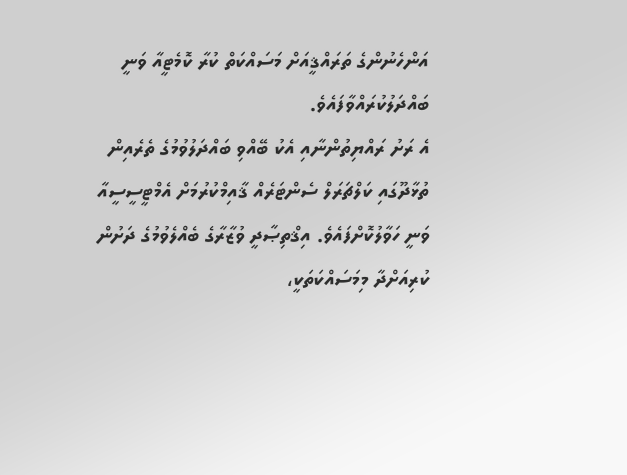އަންހެނުންގެ ތަރައްޤީއަށް މަސައްކަތް ކުރާ ކޮމެޓީއާ ވަނީ ބައްދަލުކުރައްވާފައެވެ.
އެ ރަށު ރައްޔިތުންނާއި އެކު ބޭއްވި ބައްދަލުވުމުގެ ތެރެއިން ތުޅާދޫގައި ކަލްޗަރަލް ސެންޓަރެއް ޤާއިމްކުރުމަށް އެމްޓީސީސީއާ ވަނީ ހަވާލުކޮށްފައެވެ. އިޤްތިޞާދީ ވުޒާރާގެ ބެއްލެވުމުގެ ދަށުން ކުރިއަށްދާ މިމަސައްކަތަކީ،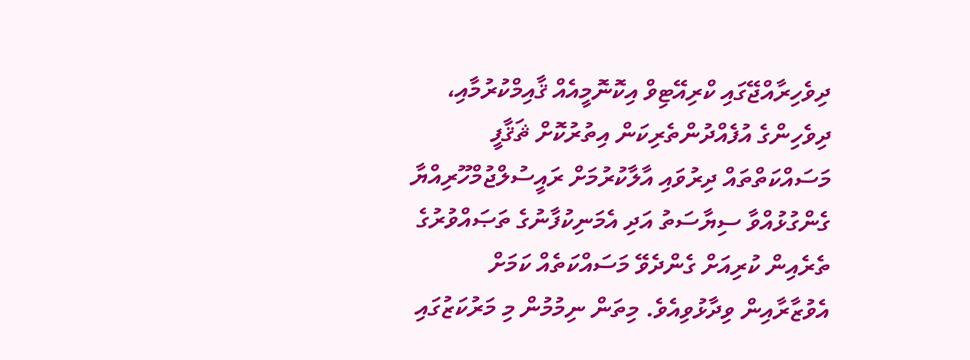ދިވެހިރާއްޖޭގައި ކްރިއޭޓިވް އިކޮނޮމީއެއް ޤާއިމްކުރުމާއި، ދިވެހިންގެ އުފެއްދުންތެރިކަން އިތުރުކޮށް ޘަޤާފީ މަސައްކަތްތައް ދިރުވައި އާލާކުރުމަށް ރައީސުލްޖުމްހޫރިއްޔާ ގެންގުޅުއްވާ ސިޔާސަތު އަދި އެމަނިކުފާނުގެ ތަޞައްވުރުގެ ތެރެއިން ކުރިއަށް ގެންދެވޭ މަސައްކަތެއް ކަމަށް އެވުޒާރާއިން ވިދާޅުވިއެވެ. މިތަން ނިމުމުން މި މަރުކަޒުގައި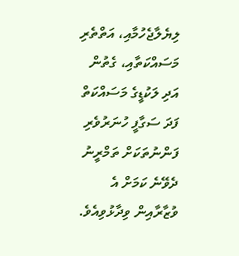ލިޔެލާޖެހުމާއި، އަތްތެރި މަސައްކަތާއި، ގެތުން އަދި ލަކުޑީގެ މަސައްކަތް ފަދަ ސަގާފީ ހުނަރުވެރި ފަންނުތަކަށް ތަމްރީނު ދެވޭނެ ކަމަށް އެ ވުޒާރާއިން ވިދާޅުވިއެވެ.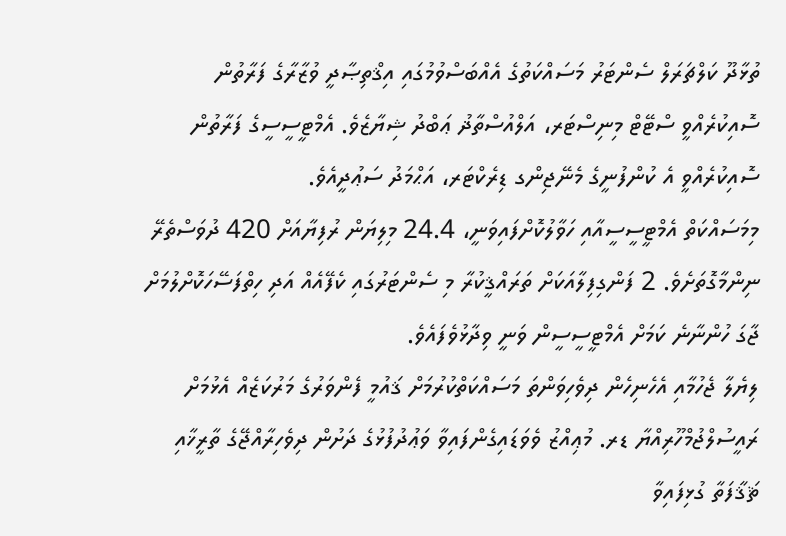ތުޅާދޫ ކަލްޗަރަލް ސެންޓަރު މަސައްކަތުގެ އެއްބަސްވުމުގައި އިޤްތިޞާދީ ވުޒާރާގެ ފަރާތުން ސޮއިކުރެއްވީ ސްޓޭޓް މިނިސްޓަރ، އަލްއުސްތާޛު ޢަބްދު ޝިޔާޒެވެ. އެމްޓީސީސީގެ ފަރާތުން ސޮއިކުރެއްވީ އެ ކުންފުނީގެ މެނޭޖިންގ ޑިރެކްޓަރ، އަޙްމަދު ސަޢުދީއެވެ.
މިމަސައްކަތް އެމްޓީސީސީއާއި ހަވާލުކޮށްފައިވަނީ، 24.4 މިލިޔަން ރުފިޔާއަށް 420 ދުވަސްތެރޭ ނިންމާގޮތަށެވެ. 2 ފަންގިފިލާއަކަށް ތަރައްޤީކުރާ މި ސެންޓަރުގައި ކެފޭއެއް އަދި ހިތްފަސޭހަކޮށްލުމަށް ޖާގަ ހުންނާނެ ކަމަށް އެމްޓީސީސީން ވަނީ ވިދާޅުވެފައެވެ.
ލިޔެލާ ޖެހުމާއި އެހެނިހެން ދިވެހިވަންތަ މަސައްކަތްކުރުމަށް ޤައުމީ ފެންވަރުގެ މަރުކަޒެއް އެޅުމަށް ރައީސުލްޖުމްހޫރިއްޔާ ޑރ. މުޢިއްޒު ވެވަޑައިގެންފައިވާ ވަޢުދުފުޅުގެ ދަށުން ދިވެހިރާއްޖޭގެ ތާރީޚާއި ޘަޤާފަތާ ގުޅިފައިވާ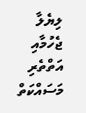ލިޔެލާ ޖެހުމާއި އަތްތެރި މަސައްކަތް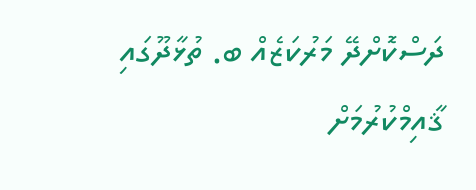ދަސްކޮށްދޭ މަރުކަޒެއް ބ. ތުޅާދޫގައި ޤާއިމްކުރުމަށް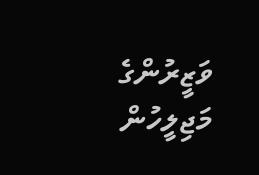ވަޒީރުންގެ މަޖިލީހުން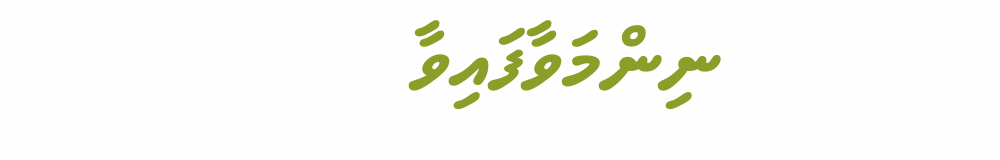ނިންމަވާފައިވާ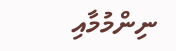ނިންމުމާއި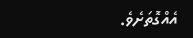އެއްގޮތަށެވެ.